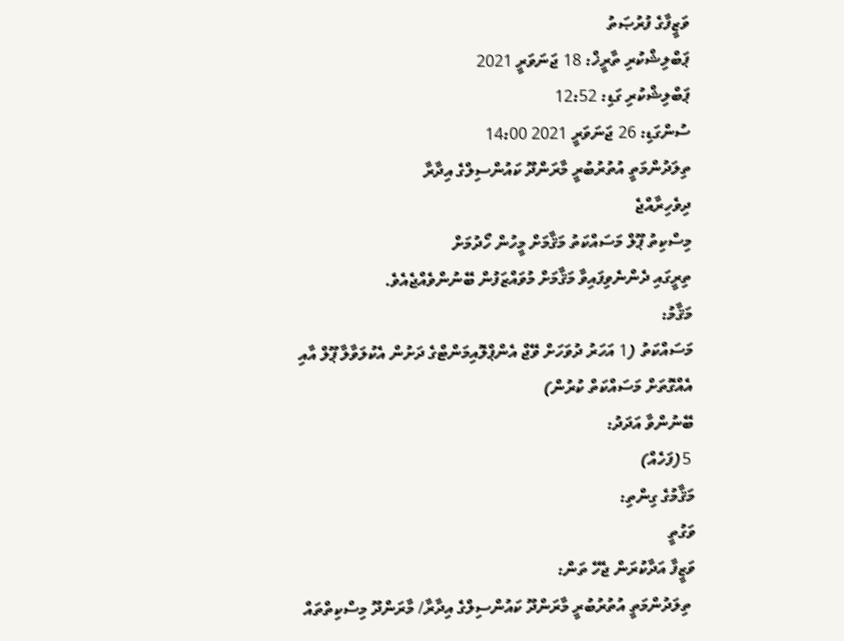ވަޒީފާގެ ފުރުޞަތު
ޕަބްލިޝްކުރި ތާރީޚް: 18 ޖަނަވަރީ 2021
ޕަބްލިޝްކުރި ގަޑި: 12:52
ސުންގަޑި: 26 ޖަނަވަރީ 2021 14:00
ތިލަދުންމަތީ އުތުރުބުރީ މާރަންދޫ ކައުންސިލްގެ އިދާރާ
ދިވެހިރާއްޖެ
މިސްކިތު ޕޫލް މަސައްކަތު މަޤާމަށް މީހުން ހޯދުމަށް
ތިރީގައި ދެންނެވިފައިވާ މަޤާމަށް މުވައްޒަފުން ބޭނުންވެއްޖެއެވެ.
މަޤާމު:
މަސައްކަތު (1 އަހަރު ދުވަހަށް ވޭޖް އެންޕްލޮއިމަންޓްގެ ދަށުން އެކުލަވާލާ ޕޫލް އާއި އެއްގޮތަށް މަސައްކަތް ކުރުން)
ބޭނުންވާ އަދަދު:
 5(ފަހެއް)
މަޤާމުގެ ގިންތި:
ވަގުތީ
ވަޒީފާ އަދާކުރަން ޖެހޭ ތަން:
 ތިލަދުންމަތީ އުތުރުބުރީ މާރަންދޫ ކައުންސިލްގެ އިދާރާ/ މާރަންދޫ މިސްކިތްތައް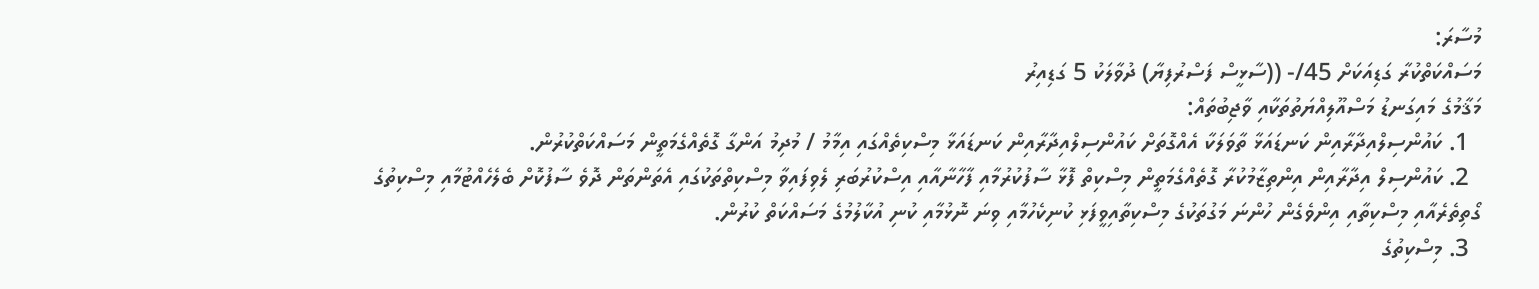މުސާރަ:
މަސައްކަތްކުރާ ގަޑިއަކަށް 45/- ((ސާޅީސް ފަސްރުފިޔާ) ދުވާލަކު 5 ގަޑިއިރު
މަޤާމުގެ މައިގަނޑު މަސްއޫލިއްޔަތުތަކާއި ވާޖިބުތައް:
  1. ކައުންސިލްއިދާރާއިން ކަނޑައަޅާ ތާވަލަކާ އެއްގޮތަށް ކައުންސިލްއިދާރާއިން ކަނޑައަޅާ މިސްކިތެއްގައި އިމާމު / މުދިމު އަންގާ ގޮތެއްގެމަތީން މަސައްކަތްކުރުން.
  2. ކައުންސިލް އިދާރާއިން އިންތިޒާމުކުރާ ގޮތެއްގެމަތީން މިސްކިތް ފޮޅާ ސާފުކުރުމާއި ފާހާނާއާއި އިސްކުރުބަރި ލެވިފައިވާ މިސްކިތްތަކުގައި އެތަންތަން ދޮވެ ސާފުކޮށް ބެލެހެއްޓުމާއި މިސްކިތުގެ ގޯތިތެރެއާއި މިސްކިތާއި އިންވެގެން ހުންނަ މަގުތަކުގެ މިސްކިތާއިވީފަޅި ކުނިކެހުމާއި ވިނަ ނޮޅުމާއި ކުނި އުކާލުމުގެ މަސައްކަތް ކުރުން.
  3. މިސްކިތުގެ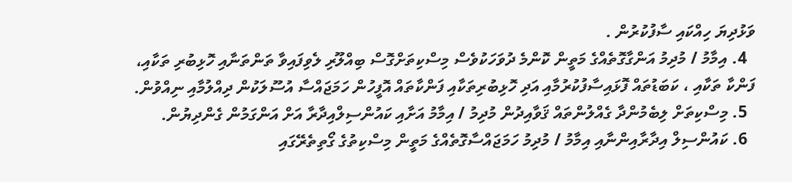ވަޅުދިޔަ ހިއްކައި ސާފުކުރުން .
  4. އިމާމު / މުދިމު އަންގާގޮތެއްގެ މަތީން ކޮންމެ ދުވަހަކުވެސް މިސްކިތަށްގޮސް ބިއްލޫރި ލެވިފައިވާ ތަންތަނާއި ހޮޅިބުރި ތަކާއި، ފަންކާ ތަކާއި ، ކަބަޑުތައް ފޮޅައިސާފުކުރުމާއި އަދި ހޮޅިބުރިތަކާއި ފަންކާތައް އޮފީހުން ހަމަޖައްސާ އުސޫލަކުން ދިއްލުމާއި ނިއްވުން.
  5. މިސްކިތަށް ލިބެމުންދާ ގެއްލުންތައް ޤަވާއިދުން މުދިމު / އިމާމު އަށާއި ކައުންސިލްއިދާރާ އަށް އަންގަމުން ގެންދިޔުން.
  6. ކައުންސިލް އިދާރާއިންނާއި އިމާމު / މުދިމު ހަމަޖައްސާގޮތެއްގެ މަތީން މިސްކިތުގެ ގޯތިތެރޭގައި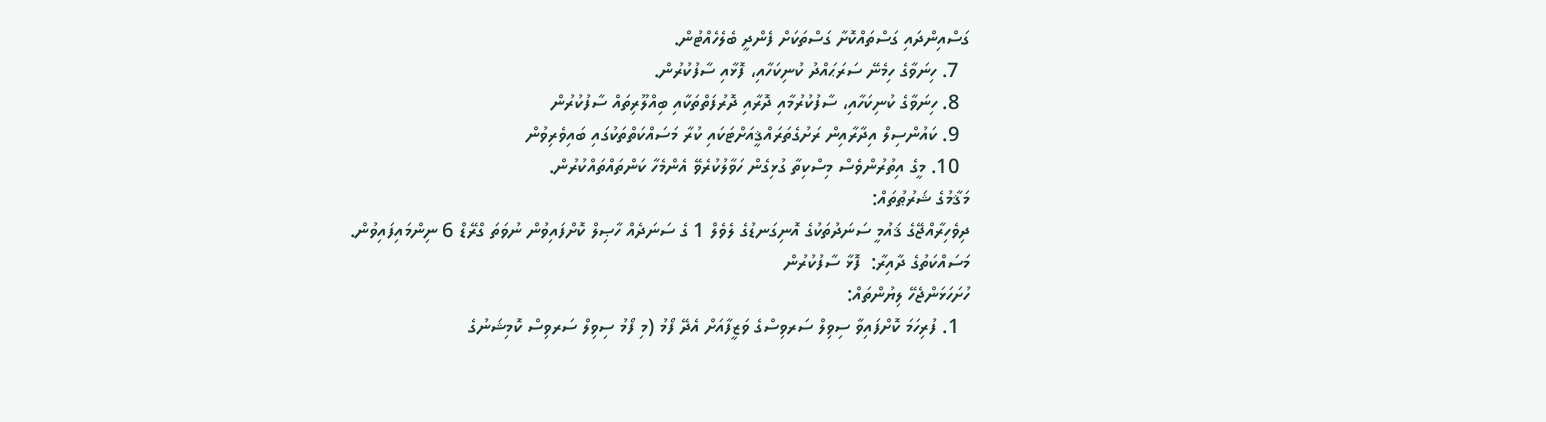ގަސްއިންދައި ގަސްތައްކޮށާ ގަސްތަކަށް ފެންދީ ބެލެހެއްޓުން.
  7. ހިނަވާގެ ހިމެނޭ ސަރަޙައްދު ކުނިކަހާއި، ފޮޅާއި ސާފުކުރުން.
  8. ހިނަވާގެ ކުނިކަހާއި، ސާފުކުރުމާއި ދޮރާއި ދޮރުފަތްތަކާއި ބިއްލޫރިތައް ސާފުކުރުން
  9. ކައުންސިލް އިދާރާއިން ރަށުގެތަރައްޤީއަށްޓަކައި ކުރާ މަސައްކަތްތަކުގައި ބައިވެރިވުން
  10. މީގެ އިތުރުންވެސް މިސްކިތާ ގުޅިގެން ހަވާލުކުރެވޭ އެންމެހާ ކަންތައްތައްކުރުން.
މަޤާމުގެ ޝަރުޠުތައް:
ދިވެހިރާއްޖޭގެ ޤައުމީ ސަނަދުތަކުގެ އޮނިގަނޑުގެ ލެވެލް 1 ގެ ސަނަދެއް ހާޞިލް ކޮށްފައިވުން ނުވަތަ ގްރޭޑް 6 ނިންމައިފައިވުން.
މަސައްކަތުގެ ދާއިރާ:  ފޮޅާ ސާފުކުރުން
ހުށަހަޅަންޖެހޭ ލިޔުންތައް:
  1. ފުރިހަމަ ކޮށްފައިވާ ސިވިލް ސަރވިސްގެ ވަޒީފާއަށް އެދޭ ފޯމު (މި ފޯމު ސިވިލް ސަރވިސް ކޮމިޝަނުގެ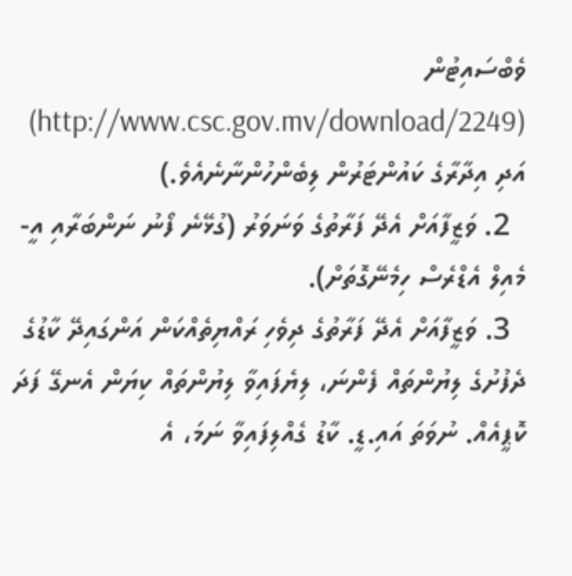ވެބްސައިޓުން (http://www.csc.gov.mv/download/2249)  އަދި އިދާރާގެ ކައުންޓަރުން ލިބެންހުންނާނެއެވެ.)
  2. ވަޒީފާއަށް އެދޭ ފަރާތުގެ ވަނަވަރު (ގުޅޭނެ ފޯނު ނަންބަރާއި އީ-މެއިލް އެޑްރެސް ހިމެނޭގޮތަށް).
  3. ވަޒީފާއަށް އެދޭ ފަރާތުގެ ދިވެހި ރައްޔިތެއްކަން އަންގައިދޭ ކާޑުގެ ދެފުށުގެ ލިޔުންތައް ފެންނަ، ލިޔެފައިވާ ލިޔުންތައް ކިޔަން އެނގޭ ފަދަ ކޮޕީއެއް. ނުވަތަ އައި.ޑީ. ކާޑު ގެއްލިފައިވާ ނަމަ، އެ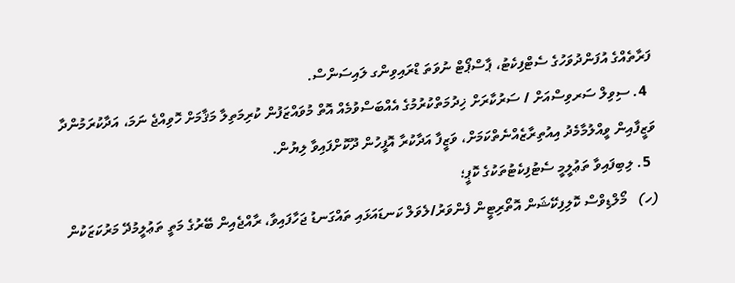ފަރާތެއްގެ އުފަންދުވަހުގެ ސެޓްފިކެޓު، ޕާސްޕޯޓް ނުވަތަ ޑްރައިވިންގ ލައިސަންސް.
  4. ސިވިލް ސަރވިސްއަށް / ސަރުކާރަށް ޚިދުމަތްކުރުމުގެ އެއްބަސްވުމެއް އޮތް މުވައްޒަފުން ކުރިމަތިލާ މަޤާމަށް ހޮވިއްޖެ ނަމަ، އަދާކުރަމުންދާ ވަޒީފާއިން ވީއްލުމާމެދު އިއުތިރާޒެއްނެތްކަމަށް، ވަޒީފާ އަދާކުރާ އޮފީހުން ދޫކޮށްފައިވާ ލިޔުން.
  5. ލިބިފައިވާ ތަޢުލީމީ ސެޓުފިކެޓުތަކުގެ ކޮޕީ؛
(ހ)   މޯލްޑިވްސް ކޮލިފިކޭޝަން އޮތޯރިޓީން ފެންވަރު/ލެވަލް ކަނޑައަޅައި ތައްގަނޑު ޖަހާފައިވާ، ރާއްޖެއިން ބޭރުގެ މަތީ ތަޢުލީމުދޭ މަރުކަޒަކުން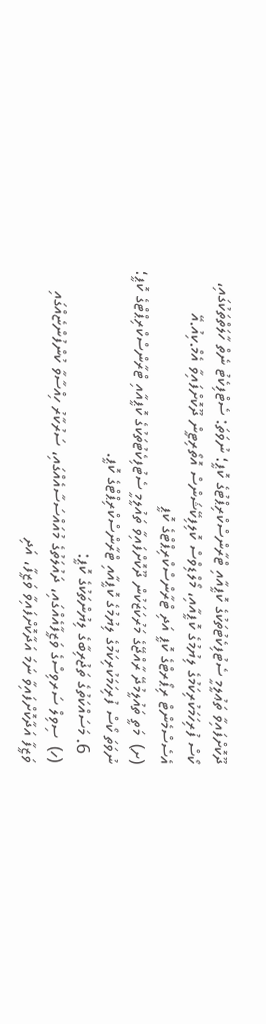ދޫކޮށްފައިވާ ތަޢުލީމީ ސެޓުފިކެޓުތަކުގެ ކޮޕީއާއި ޓްރާންސްކްރިޕްޓުގެ ކޮޕީ؛ ނުވަތަ: ސެޓްފިކެޓު ނެތް ހާލަތްތަކުގައި، ކޯސް ފުރިހަމަކުރިކަމުގެ ލިޔުމުގެ ކޮޕީއާއި، މޯލްޑިވްސް ކޮލިފިކޭޝަންސް އޮތޯރިޓީން ދޫކޮށްފައިވާ އެމް.ކިއު.އޭ އެސެސްމެންޓް ރިޕޯރޓްގެ ކޮޕީ އަދި ޓްރާންސްކްރިޕްޓްގެ ކޮޕީ
(ށ)  މަތީ ތައުލީމުދޭ ރާއްޖޭގެ މަރުކަޒަކުން ދޫކޮށްފައިވާ ތައުލީމީ ސެޓުފިކެޓުތަކުގެ ކޮޕީއާއި ޓްރާންސްކްރިޕްޓްގެ ކޮޕީ؛ ނުވަތަ ކޯސް ފުރިހަމަކުރިކަމުގެ ލިޔުމުގެ ކޮޕީއާއި ޓްރާންސްކްރިޕްޓްގެ ކޮޕީ.
  6. މަސައްކަތުގެ ތަޖުރިބާގެ ލިޔުންތަކުގެ ކޮޕީ:
(ހ)  ސިވިލް ސަރވިސްގެ ވަޒީފާއެއްގައި، ދައުލަތުގެ މުއައްސަސާއެއްގައި، ސަރުކާރު ހިއްސާވާ ކުންފުންޏެއްގައި ވަޒީފާ އަދާކޮށްފައިވާ ނަމަ އަދާކޮށްފައިވާ ވަޒީފާ، އަދި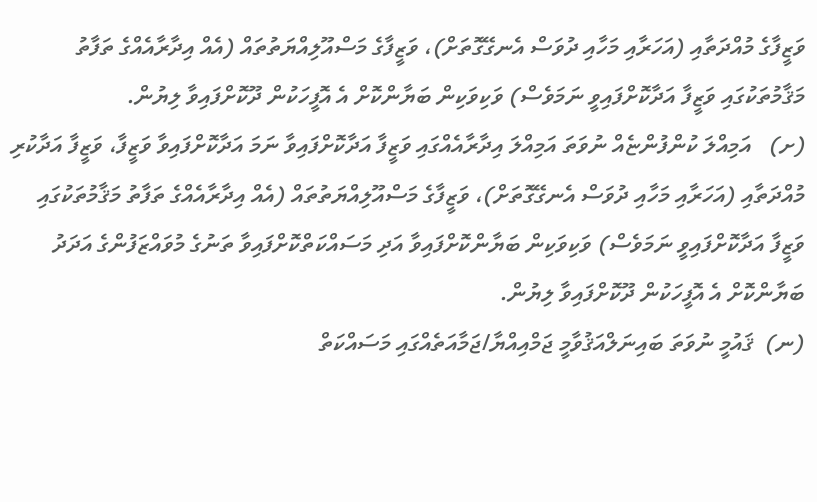ވަޒީފާގެ މުއްދަތާއި (އަހަރާއި މަހާއި ދުވަސް އެނގޭގޮތަށް)، ވަޒީފާގެ މަސްއޫލިއްޔަތުތައް (އެއް އިދާރާއެއްގެ ތަފާތު މަޤާމުތަކުގައި ވަޒީފާ އަދާކޮށްފައިވީ ނަމަވެސް) ވަކިވަކިން ބަޔާންކޮށް އެ އޮފީހަކުން ދޫކޮށްފައިވާ ލިޔުން.
(ށ)   އަމިއްލަ ކުންފުންޏެއް ނުވަތަ އަމިއްލަ އިދާރާއެއްގައި ވަޒީފާ އަދާކޮށްފައިވާ ނަމަ އަދާކޮށްފައިވާ ވަޒީފާ، ވަޒީފާ އަދާކުރި މުއްދަތާއި (އަހަރާއި މަހާއި ދުވަސް އެނގޭގޮތަށް)، ވަޒީފާގެ މަސްއޫލިއްޔަތުތައް (އެއް އިދާރާއެއްގެ ތަފާތު މަޤާމުތަކުގައި ވަޒީފާ އަދާކޮށްފައިވީ ނަމަވެސް) ވަކިވަކިން ބަޔާންކޮށްފައިވާ އަދި މަސައްކަތްކޮށްފައިވާ ތަނުގެ މުވައްޒަފުންގެ އަދަދު ބަޔާންކޮށް އެ އޮފީހަކުން ދޫކޮށްފައިވާ ލިޔުން.
(ނ)  ޤައުމީ ނުވަތަ ބައިނަލްއަޤުވާމީ ޖަމްއިއްޔާ/ޖަމާއަތެއްގައި މަސައްކަތް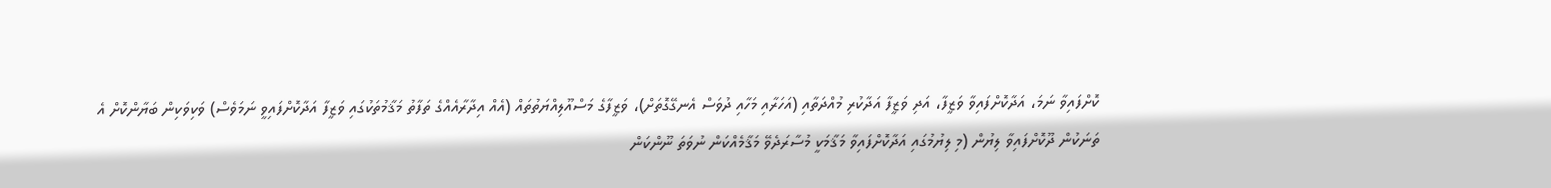ކޮށްފައިވާ ނަމަ، އަދާކޮށްފައިވާ ވަޒީފާ، އަދި ވަޒީފާ އަދާކުރި މުއްދަތާއި (އަހަރާއި މަހާއި ދުވަސް އެނގޭގޮތަށް)، ވަޒީފާގެ މަސްއޫލިއްޔަތުތައް (އެއް އިދާރާއެއްގެ ތަފާތު މަޤާމުތަކުގައި ވަޒީފާ އަދާކޮށްފައިވީ ނަމަވެސް) ވަކިވަކިން ބަޔާންކޮށް އެ ތަނަކުން ދޫކޮށްފައިވާ ލިޔުން (މި ލިޔުމުގައި އަދާކޮށްފައިވާ މަޤާމަކީ މުސާރަދެވޭ މަޤާމެއްކަން ނުވަތަ ނޫންކަން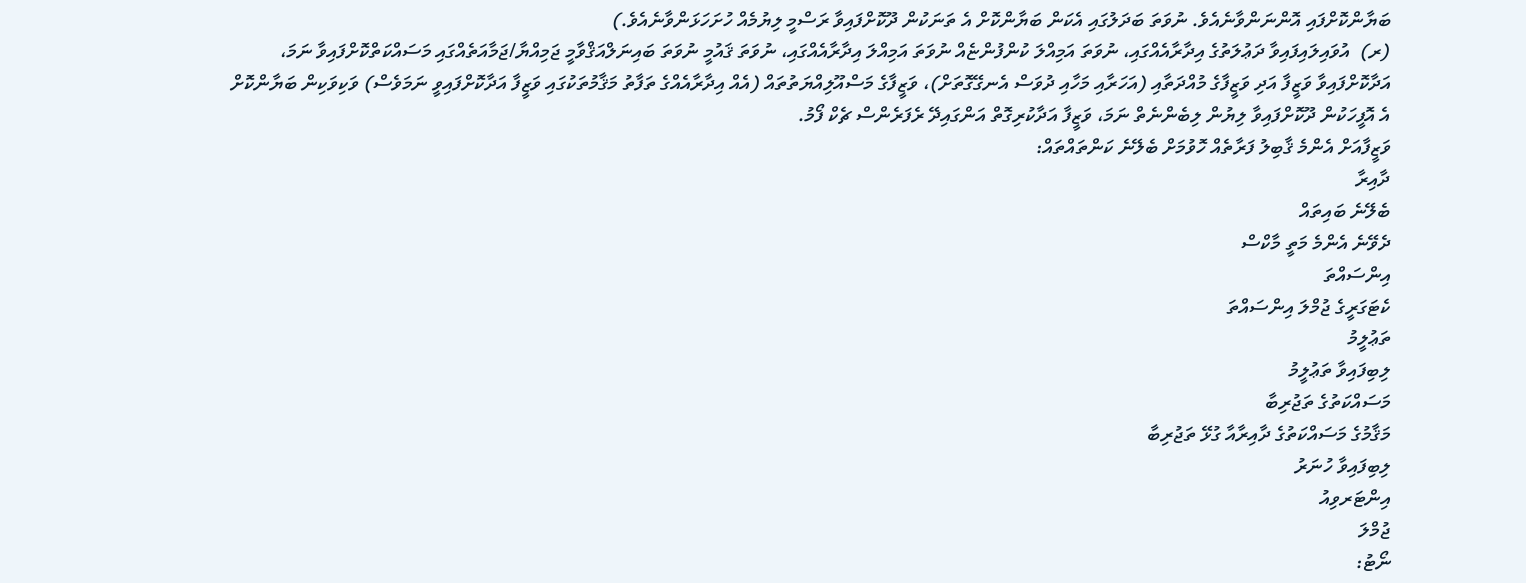ބަޔާންކޮށްފައި އޮންނަންވާނެއެވެ. ނުވަތަ ބަދަލުގައި އެކަން ބަޔާންކޮށް އެ ތަނަކުން ދޫކޮށްފައިވާ ރަސްމީ ލިޔުމެއް ހުށަހަޅަންވާނެއެވެ.)
(ރ)  އުވައިލައިފައިވާ ދަޢުލަތުގެ އިދާރާއެއްގައި، ނުވަތަ އަމިއްލަ ކުންފުންޏެއް ނުވަތަ އަމިއްލަ އިދާރާއެއްގައި، ނުވަތަ ޤައުމީ ނުވަތަ ބައިނަލްއަޤްވާމީ ޖަމިއްޔާ/ޖަމާއަތެއްގައި މަސައްކަތްކޮށްފައިވާ ނަމަ،  އަދާކޮށްފައިވާ ވަޒީފާ އަދި ވަޒީފާގެ މުއްދަތާއި (އަހަރާއި މަހާއި ދުވަސް އެނގޭގޮތަށް)، ވަޒީފާގެ މަސްއޫލިއްޔަތުތައް (އެއް އިދާރާއެއްގެ ތަފާތު މަޤާމުތަކުގައި ވަޒީފާ އަދާކޮށްފައިވީ ނަމަވެސް) ވަކިވަކިން ބަޔާންކޮށް އެ އޮފީހަކުން ދޫކޮށްފައިވާ ލިޔުން ލިބެންނެތް ނަމަ، ވަޒީފާ އަދާކުރިގޮތް އަންގައިދޭ ރެފަރެންސް ޗެކް ފޯމު.
ވަޒީފާއަށް އެންމެ ޤާބިލު ފަރާތެއް ހޮވުމަށް ބެލޭނެ ކަންތައްތައް:
ދާއިރާ
ބެލޭނެ ބައިތައް
ދެވޭނެ އެންމެ މަތީ މާކްސް
އިންސައްތަ
ކެޓަގަރީގެ ޖުމްލަ އިންސައްތަ
ތަޢުލީމު
ލިބިފައިވާ ތަޢުލީމު
މަސައްކަތުގެ ތަޖުރިބާ
މަޤާމުގެ މަސައްކަތުގެ ދާއިރާއާ ގުޅޭ ތަޖުރިބާ
ލިބިފައިވާ ހުނަރު
އިންޓަރވިއު
ޖުމްލަ
ނޯޓު: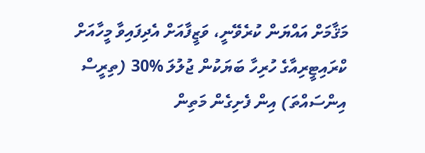މަޤާމަށް އައްޔަން ކުރެވޭނީ، ވަޒީފާއަށް އެދިފައިވާ މީހާއަށް ކްރައިޓީރިއާގެ ހުރިހާ ބަޔަކުން ޖުލުލަ %30 (ތިރީސް އިންސައްތަ) އިން ފެށިގެން މަތިން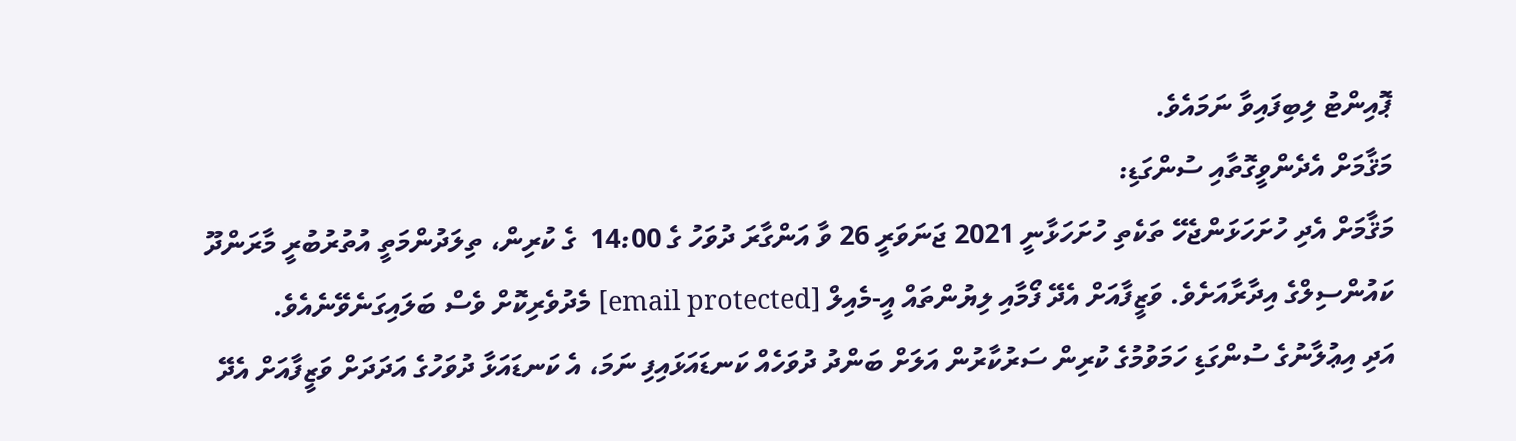ޕޮއިންޓު ލިބިފައިވާ ނަމައެވެ.
މަޤާމަށް އެދެންވީގޮތާއި ސުންގަޑި:
މަޤާމަށް އެދި ހުށަހަޅަންޖެހޭ ތަކެތި ހުށަހަޅާނީ 2021 ޖަނަވަރީ 26 ވާ އަންގާރަ ދުވަހު ގެ 14:00  ގެ ކުރިން، ތިލަދުންމަތީ އުތުރުބުރީ މާރަންދޫ ކައުންސިލްގެ އިދާރާއަށެވެ. ވަޒީފާއަށް އެދޭ ފޯމާއި ލިޔުންތައް އީ-މެއިލް [email protected] މެދުވެރިކޮށް ވެސް ބަލައިގަނެވޭނެއެވެ.
އަދި އިޢުލާނުގެ ސުންގަޑި ހަމަވުމުގެ ކުރިން ސަރުކާރުން އަލަށް ބަންދު ދުވަހެއް ކަނޑައަޅައިފި ނަމަ، އެ ކަނޑައަޅާ ދުވަހުގެ އަދަދަށް ވަޒީފާއަށް އެދޭ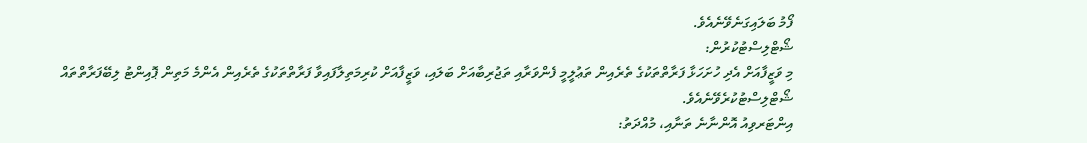ފޯމު ބަލައިގަނެވޭނެއެވެ.
ޝޯޓްލިސްޓުކުރުން:
މި ވަޒީފާއަށް އެދި ހުށަހަޅާ ފަރާތްތަކުގެ ތެރެއިން ތަޢުލީމީ ފެންވަރާއި ތަޖުރިބާއަށް ބަލައި، ވަޒީފާއަށް ކުރިމަތިލާފައިވާ ފަރާތްތަކުގެ ތެރެއިން އެންމެ މަތިން ޕޮއިންޓު ލިބޭފަރާތްތައް ޝޯޓްލިސްޓުކުރެވޭނެއެވެ.
އިންޓަރވިއު އޮންނާނެ ތަނާއި، މުއްދަތު: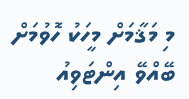މި މަޤާމަށް މީހަކު ހޮވުމަށް ބޭއްވޭ އިންޓަވިއު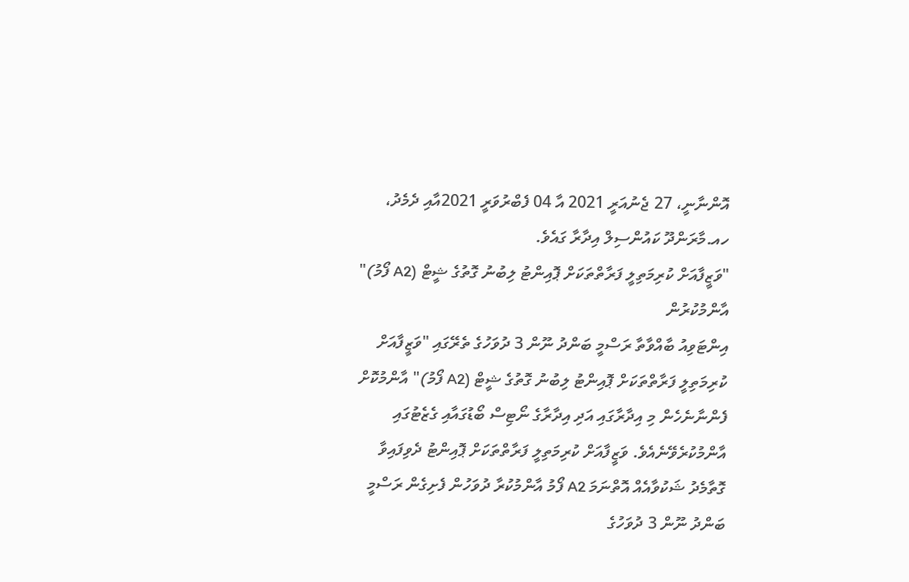އޮންނާނީ، 27 ޖެނުއަރީ 2021 އާ 04 ފެބްރުވަރީ 2021އާއި ދެމެދު، ހއ.މާރަންދޫ ކައުންސިލް އިދާރާ ގައެވެ.
"ވަޒީފާއަށް ކުރިމަތިލީ ފަރާތްތަކަށް ޕޮއިންޓު ލިބުނު ގޮތުގެ ޝީޓް (A2 ފޯމު)" އާންމުކުރުން
އިންޓަވިއު ބާއްވާތާ ރަސްމީ ބަންދު ނޫން 3 ދުވަހުގެ ތެރޭގައި "ވަޒީފާއަށް ކުރިމަތިލީ ފަރާތްތަކަށް ޕޮއިންޓު ލިބުނު ގޮތުގެ ޝީޓް (A2 ފޯމު)" އާންމުކޮށް ފެންނާނެހެން މި އިދާރާގައި އަދި އިދާރާގެ ނޯޓިސް ބޯޑުގައާއި ގެޒެޓުގައި  އާންމުކުރެވޭނެއެވެ. ވަޒީފާއަށް ކުރިމަތިލީ ފަރާތްތަކަށް ޕޮއިންޓު ދެވިފައިވާ ގޮތާމެދު ޝަކުވާއެއް އޮތްނަމަ A2 ފޯމު އާންމުކުރާ ދުވަހުން ފެށިގެން ރަސްމީ ބަންދު ނޫން 3 ދުވަހުގެ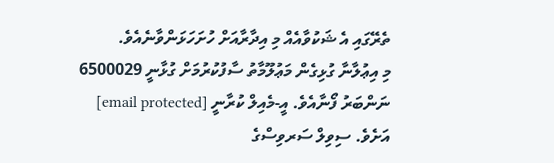ތެރޭގައި އެ ޝަކުވާއެއް މި އިދާރާއަށް ހުށަހަޅަންވާނެއެވެ.
މި އިޢުލާނާ ގުޅިގެން މަޢުލޫމާތު ސާފުކުރުމަށް ގުޅާނީ 6500029 ނަންބަރު ފޯނާއެވެ. އީ-މެއިލް ކުރާނީ [email protected] އަށެވެ. ސިވިލް ސަރވިސްގެ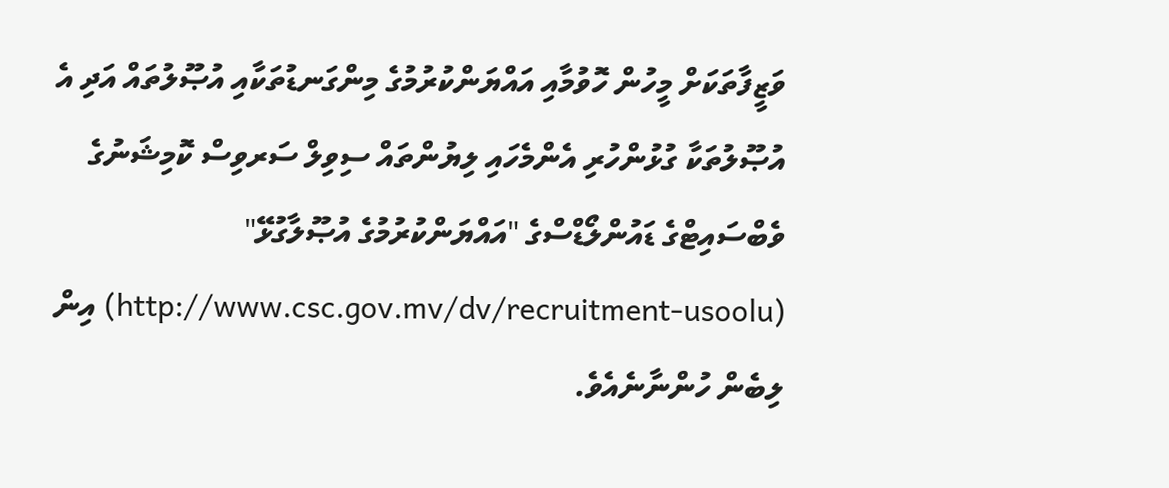ވަޒީފާތަކަށް މީހުން ހޮވުމާއި އައްޔަންކުރުމުގެ މިންގަނޑުތަކާއި އުޞޫލުތައް އަދި އެ އުޞޫލުތަކާ ގުޅުންހުރި އެންމެހައި ލިޔުންތައް ސިވިލް ސަރވިސް ކޮމިޝަނުގެ ވެބްސައިޓްގެ ޑައުންލޯޑްސްގެ "އައްޔަންކުރުމުގެ އުޞޫލާގުޅޭ" (http://www.csc.gov.mv/dv/recruitment-usoolu) އިން ލިބެން ހުންނާނެއެވެ.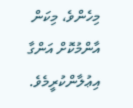މިހެންވެ، މިކަން އާންމުކޮށް އަންގާ އިޢުލާންކުރީމެވެ.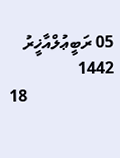05 ރަބީޢުލްއާޚީރު 1442
                     18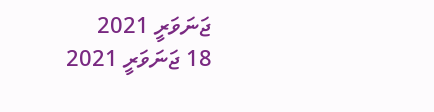ޖަނަވަރީ 2021
18 ޖަނަވަރީ 2021